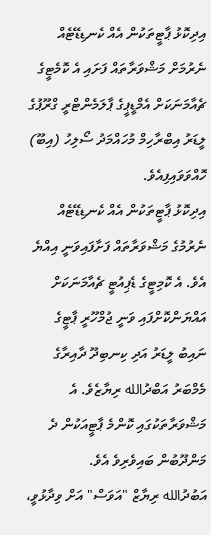އިދިކޮޅު ޕާޓީތަކުން އެއް ކެނޑިޑޭޓެއް ނެރުމަށް މަޝްވަރާތައް ފަށައި އެ ކޮމެޓީގެ ޗެއާމަނަކަށް އެމްޑީޕީގެ ޕާލަމެންޓްރީ ގްރޫޕުގެ ލީޑަރު އިބްރާހިމް މުހައްމަދު ސޯލިހު (އިބޫ) ހޮއްވަވައިފިއެވެ.
އިދިކޮޅު ޕާޓީތަކުން އެއް ކެނޑިޑޭޓެއް ނެރުމުގެ މަޝްވަރާތައް ފަށާފައިވަނީ އިއްޔެ އެވެ. އެ ކޮމިޓީގެ ޑެޕިއުޓީ ޗެއާމަނަކަށް އައްޔަންކޮށްފައި ވަނީ ޖުމްހޫރީ ޕާޓީގެ ނައިބު ލީޑަރު އަދި ކިނބިދޫ ދާއިރާގެ މެމްބަރު އަބްދުالله ރިޔާޒެވެ. އެ މަޝްވަރާތަކުގައި ކޮންމެ ޕާޓީއަކުން ދެ މަންދޫބުން ބައިވެރިވެ އެވެ.
އަބުދުالله ރިޔާޒް "އަވަސް" އަށް ވިދާޅުވީ،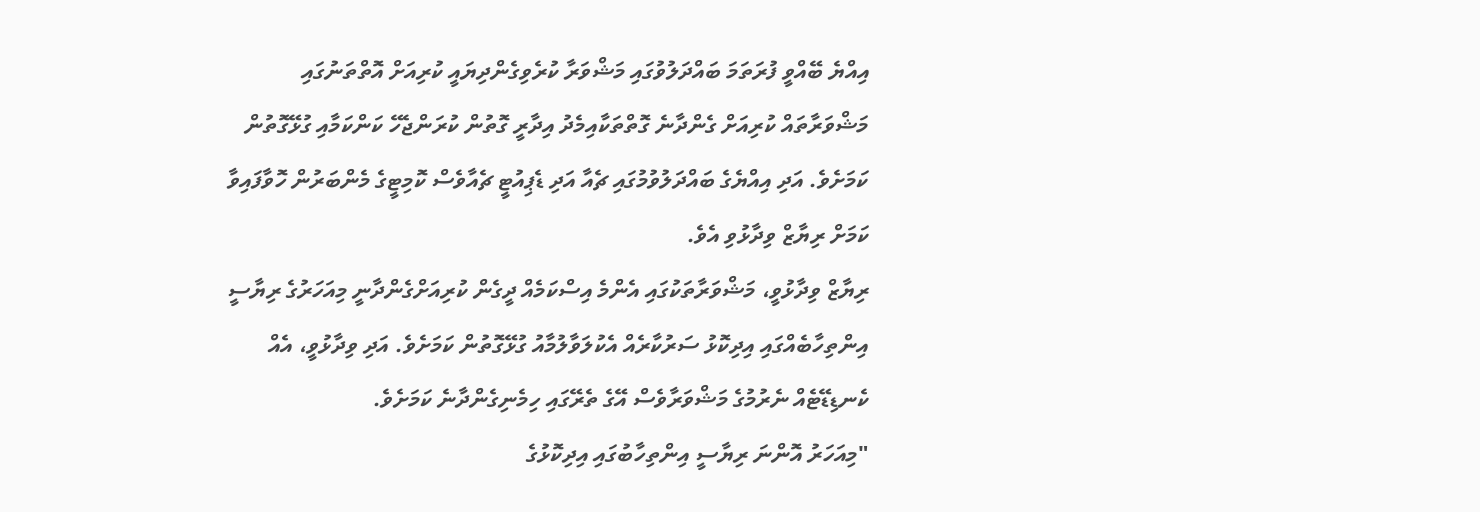އިއްޔެ ބޭއްވީ ފުރަތަމަ ބައްދަލުވުގައި މަޝްވަރާ ކުރެވިގެންދިޔައީ ކުރިއަށް އޮތްތަނުގައި މަޝްވަރާތައް ކުރިއަށް ގެންދާނެ ގޮތްތަކާއިމެދު އިދާރީ ގޮތުން ކުރަންޖެހޭ ކަންކަމާއި ގުޅޭގޮތުން ކަމަށެވެ. އަދި އިއްޔެގެ ބައްދަލުވުމުގައި ޗެއާ އަދި ޑެޕިއުޓީ ޗެއާވެސް ކޮމިޓީގެ މެންބަރުން ހޮވާފައިވާ ކަމަށް ރިޔާޒް ވިދާޅުވި އެވެ.
ރިޔާޒް ވިދާޅުވީ، މަޝްވަރާތަކުގައި އެންމެ އިސްކަމެއް ދީގެން ކުރިއަށްގެންދާނީ މިއަހަރުގެ ރިޔާސީ އިންތިހާބެއްގައި އިދިކޮޅު ސަރުކާރެއް އެކުލަވާލުމާއު ގުޅޭގޮތުން ކަމަށެވެ. އަދި ވިދާޅުވީ، އެއް ކެނޑިޑޭޓެއް ނެރުމުގެ މަޝްވަރާވެސް އޭގެ ތެރޭގައި ހިމެނިގެންދާނެ ކަމަށެވެ.
"މިއަހަރު އޮންނަ ރިޔާސީ އިންތިހާބުގައި އިދިކޮޅުގެ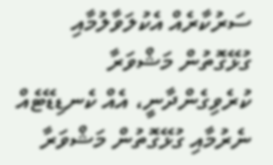ސަރުކާރެއް އެކުލަވާލުމާއި ގުޅޭގޮތުން މަޝްވަރާ ކުރެވިގެންދާނީ، އެއް ކެނޑިޑޭޓެއް ނެރުމާއި ގުޅޭގޮތުން މަޝްވަރާ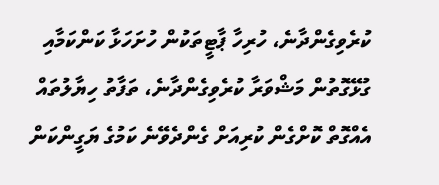ކުރެވިގެންދާނެ، ހުރިހާ ޕާޓީތަކުން ހުށަހަޅާ ކަންކަމާއި ގުޅޭގޮތުން މަޝްވަރާ ކުރެވިގެންދާނެ، ތަފާތު ހިޔާލުތައް އެއްގޮތް ކޮށްގެން ކުރިއަށް ގެންދެވޭނެ ކަމުގެ ޔަގީންކަން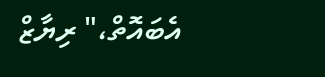އެބައޮތް،" ރިޔާޒް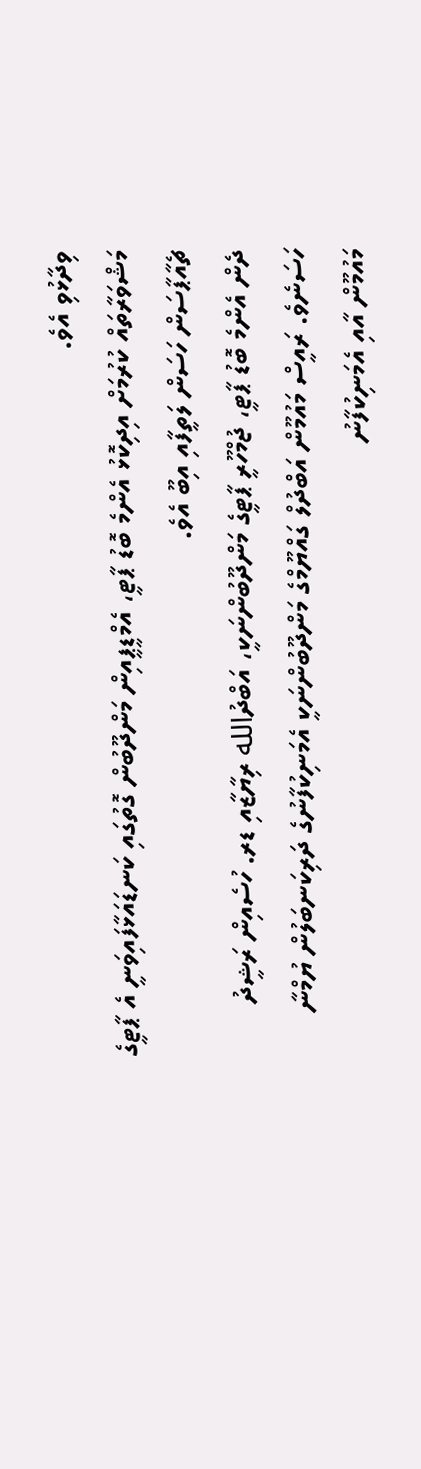ވިދާޅުވި އެވެ.
މަޝްވަރާތައް ކުރުމަށް އިދިކޮޅު އެންމެ ބޮޑު ޕާޓީ، އެމްޑީޕީއިން މަންދޫބުން ގޮތުގައި ކަނޑައަޅާފައިވަނީ އެ ޕާޓީގެ ޗެއާޕާސަން ހަސަން ލަތީފާއި އިބޫ އެވެ.
ދެން އެންމެ ބޮޑު ޕާޓީ، ޖުމްހޫރީ ޕާޓީގެ މަންދޫބުންނަކީ، އަބްދުالله ރިޔާޒާއި ޑރ. ހުސެއިން ރަޝީދު ހަސަނެވެ. ރައީސް މައުމޫން އަބްދުލް ގައްޔޫމްގެ މަންދޫބުންނަކީ އެމަނިކުފާނުގެ ދަރިކަނބަލުން ޔުމްނާ މައުމޫން އާއި އެމަނިކުފާނު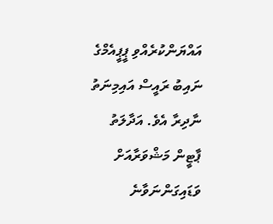އައްޔަންކުރެއްވި ޕީޕީއެމްގެ ނައިބު ރައީސް އައިމިނަތު ނާދިރާ އެވެ. އަދާލަތު ޕާޓީން މަޝްވަރާއަށް ވަޑައިގަންނަވާނެ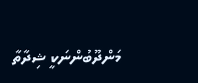މަންދޫބުންނަކީ ޝިދާތާ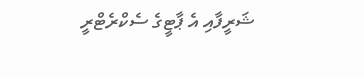ޝަރީފާއި އެ ޕާޓީގެ ސެކްރެޓްރީ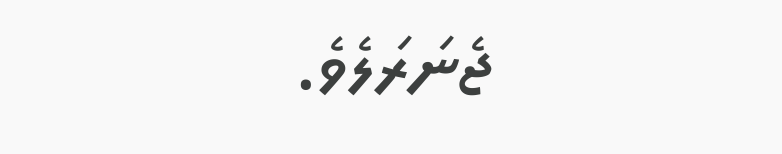ޖެނަރަލެވެ.